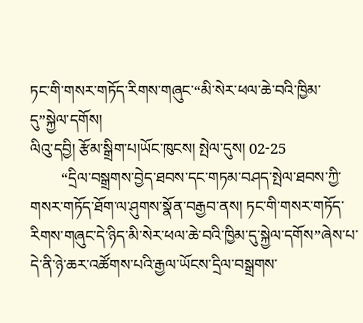ཏང་གི་གསར་གཏོད་རིགས་གཞུང་“མི་སེར་ཕལ་ཆེ་བའི་ཁྱིམ་དུ”སྐྱེལ་དགོས།
ལིའུ་དབྱི། རྩོམ་སྒྲིག་པ།ཡོང་ཁུངས། སྤེལ་དུས། 02-25
        “དྲིལ་བསྒྲགས་བྱེད་ཐབས་དང་གཏམ་བཤད་སྤེལ་ཐབས་ཀྱི་གསར་གཏོད་ཐོག་ལ་ཤུགས་སྣོན་བརྒྱབ་ནས། ཏང་གི་གསར་གཏོད་རིགས་གཞུང་དེ་ཉིད་མི་སེར་ཕལ་ཆེ་བའི་ཁྱིམ་དུ་སྐྱེལ་དགོས”ཞེས་པ་དེ་ནི་ཉེ་ཆར་འཚོགས་པའི་རྒྱལ་ཡོངས་དྲིལ་བསྒྲགས་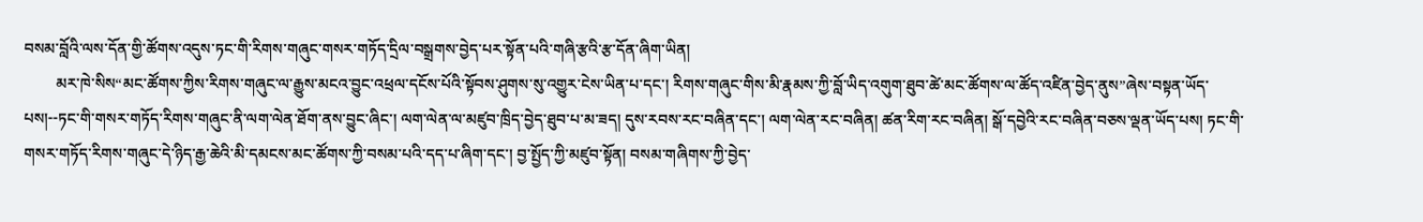བསམ་བློའི་ལས་དོན་གྱི་ཚོགས་འདུས་ཏང་གི་རིགས་གཞུང་གསར་གཏོད་དྲིལ་བསྒྲགས་བྱེད་པར་སྟོན་པའི་གཞི་རྩའི་རྩ་དོན་ཞིག་ཡིན།
        མར་ཁེ་སིས“མང་ཚོགས་ཀྱིས་རིགས་གཞུང་ལ་རྒྱུས་མངའ་བྱུང་འཕྲལ་དངོས་པོའི་སྟོབས་ཤུགས་སུ་འགྱུར་ངེས་ཡིན་པ་དང་། རིགས་གཞུང་གིས་མི་རྣམས་ཀྱི་བློ་ཡིད་འགུག་ཐུབ་ཚེ་མང་ཚོགས་ལ་ཚོད་འཛིན་བྱེད་ནུས”ཞེས་བསྟན་ཡོད་པས།--ཏང་གི་གསར་གཏོད་རིགས་གཞུང་ནི་ལག་ལེན་ཐོག་ནས་བྱུང་ཞིང་། ལག་ལེན་ལ་མཛུབ་ཁྲིད་བྱེད་ཐུབ་པ་མ་ཟད། དུས་རབས་རང་བཞིན་དང་། ལག་ལེན་རང་བཞིན། ཚན་རིག་རང་བཞིན། སྒོ་དབྱེའི་རང་བཞིན་བཅས་ལྡན་ཡོད་པས། ཏང་གི་གསར་གཏོད་རིགས་གཞུང་དེ་ཉིད་རྒྱ་ཆེའི་མི་དམངས་མང་ཚོགས་ཀྱི་བསམ་པའི་དད་པ་ཞིག་དང་། བྱ་སྤྱོད་ཀྱི་མཛུབ་སྟོན། བསམ་གཞིགས་ཀྱི་བྱེད་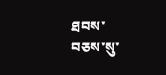ཐབས་བཅས་སུ་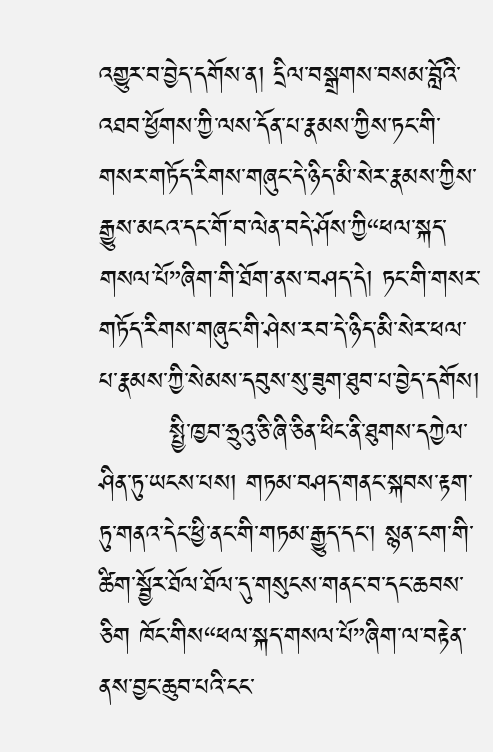འགྱུར་བ་བྱེད་དགོས་ན། དྲིལ་བསྒྲགས་བསམ་བློའི་འཐབ་ཕྱོགས་ཀྱི་ལས་དོན་པ་རྣམས་ཀྱིས་ཏང་གི་གསར་གཏོད་རིགས་གཞུང་དེ་ཉིད་མི་སེར་རྣམས་ཀྱིས་རྒྱུས་མངའ་དང་གོ་བ་ལེན་བདེ་ཤོས་ཀྱི“ཕལ་སྐད་གསལ་པོ”ཞིག་གི་ཐོག་ནས་བཤད་དེ། ཏང་གི་གསར་གཏོད་རིགས་གཞུང་གི་ཤེས་རབ་དེ་ཉིད་མི་སེར་ཕལ་པ་རྣམས་ཀྱི་སེམས་དབུས་སུ་ཟུག་ཐུབ་པ་བྱེད་དགོས།
        སྤྱི་ཁྱབ་ཧྲུའུ་ཅི་ཞི་ཅིན་ཕིང་ནི་ཐུགས་དཀྱེལ་ཤིན་ཏུ་ཡངས་པས། གཏམ་བཤད་གནང་སྐབས་རྟག་ཏུ་གནའ་དེང་ཕྱི་ནང་གི་གཏམ་རྒྱུད་དང་། སྙན་ངག་གི་ཚིག་སྦྱོར་ཐོལ་ཐོལ་དུ་གསུངས་གནང་བ་དང་ཆབས་ཅིག ཁོང་གིས“ཕལ་སྐད་གསལ་པོ”ཞིག་ལ་བརྟེན་ནས་བྱང་ཆུབ་པའི་ངང་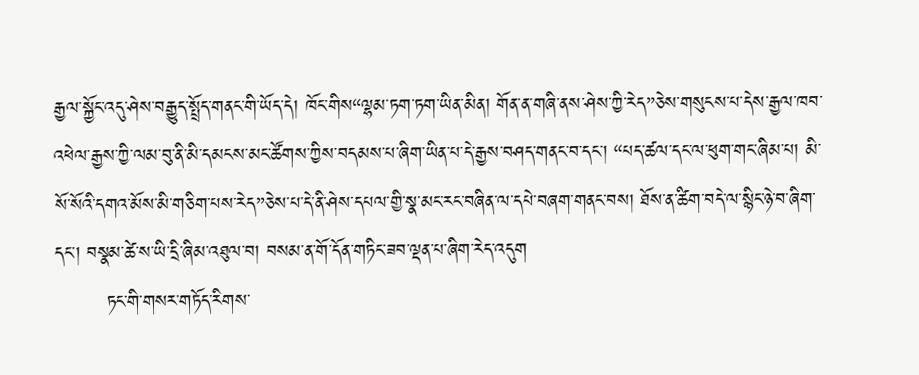རྒྱལ་སྐྱོང་འདུ་ཤེས་བརྒྱུད་སྤྲོད་གནང་གི་ཡོད་དེ། ཁོང་གིས“ལྷམ་ཏག་ཏག་ཡིན་མིན། གོན་ན་གཞི་ནས་ཤེས་ཀྱི་རེད”ཅེས་གསུངས་པ་དེས་རྒྱལ་ཁབ་འཕེལ་རྒྱས་ཀྱི་ལམ་བུ་ནི་མི་དམངས་མང་ཚོགས་ཀྱིས་བདམས་པ་ཞིག་ཡིན་པ་དེ་རྒྱས་བཤད་གནང་བ་དང་། “པད་ཚལ་དང་ལ་ཕུག་གང་ཞིམ་པ། མི་སོ་སོའི་དགའ་མོས་མི་གཅིག་པས་རེད”ཅེས་པ་དེ་ནི་ཤེས་དཔལ་གྱི་སྣ་མང་རང་བཞིན་ལ་དཔེ་བཞག་གནང་བས། ཐོས་ན་ཚིག་བདེ་ལ་སྙིང་ཉེ་བ་ཞིག་དང་། བསྣམ་ཚེ་ས་ཡི་དྲི་ཞིམ་འཐུལ་བ། བསམ་ན་གོ་དོན་གཏིང་ཟབ་ལྡན་པ་ཞིག་རེད་འདུག
        ཏང་གི་གསར་གཏོད་རིགས་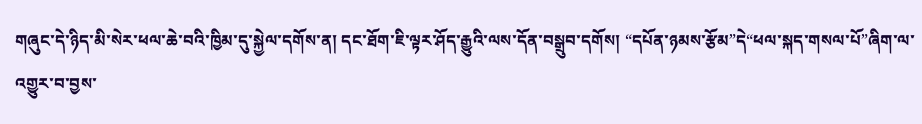གཞུང་དེ་ཉིད་མི་སེར་ཕལ་ཆེ་བའི་ཁྱིམ་དུ་སྐྱེལ་དགོས་ན། དང་ཐོག་ཇི་ལྟར་ཤོད་རྒྱུའི་ལས་དོན་བསྒྲུབ་དགོས། “དཔོན་ཉམས་རྩོམ”དེ“ཕལ་སྐད་གསལ་པོ”ཞིག་ལ་འགྱུར་བ་བྱས་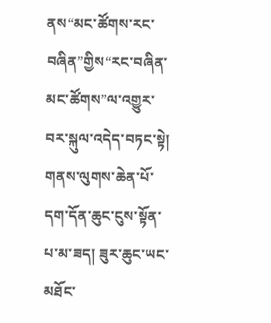ནས“མང་ཚོགས་རང་བཞིན”གྱིས“རང་བཞིན་མང་ཚོགས”ལ་འགྱུར་བར་སྐུལ་འདེད་བཏང་སྟེ། གནས་ལུགས་ཆེན་པོ་དག་དོན་ཆུང་ངུས་སྟོན་པ་མ་ཟད། ཟུར་ཆུང་ཡང་མཐོང་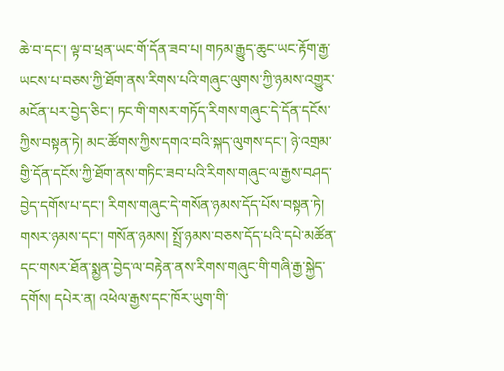ཆེ་བ་དང་། ལྟ་བ་ཕྲན་ཡང་གོ་དོན་ཟབ་པ། གཏམ་རྒྱུད་ཆུང་ཡང་རྟོག་རྒྱ་ཡངས་པ་བཅས་ཀྱི་ཐོག་ནས་རིགས་པའི་གཞུང་ལུགས་ཀྱི་ཉམས་འགྱུར་མངོན་པར་བྱེད་ཅིང་། ཏང་གི་གསར་གཏོད་རིགས་གཞུང་དེ་དོན་དངོས་ཀྱིས་བསྟན་ཏེ། མང་ཚོགས་ཀྱིས་དགའ་བའི་སྐད་ལུགས་དང་། ཉེ་འགྲམ་གྱི་དོན་དངོས་ཀྱི་ཐོག་ནས་གཏིང་ཟབ་པའི་རིགས་གཞུང་ལ་རྒྱས་བཤད་བྱེད་དགོས་པ་དང་། རིགས་གཞུང་དེ་གསོན་ཉམས་དོད་པོས་བསྟན་ཏེ། གསར་ཉམས་དང་། གསོན་ཉམས། སྤྲོ་ཉམས་བཅས་དོད་པའི་དཔེ་མཚོན་དང་གསར་ཐོན་སྨྱན་བྱེད་ལ་བརྟེན་ནས་རིགས་གཞུང་གི་གཞི་རྒྱ་སྐྱེད་དགོས། དཔེར་ན། འཕེལ་རྒྱས་དང་ཁོར་ཡུག་གི་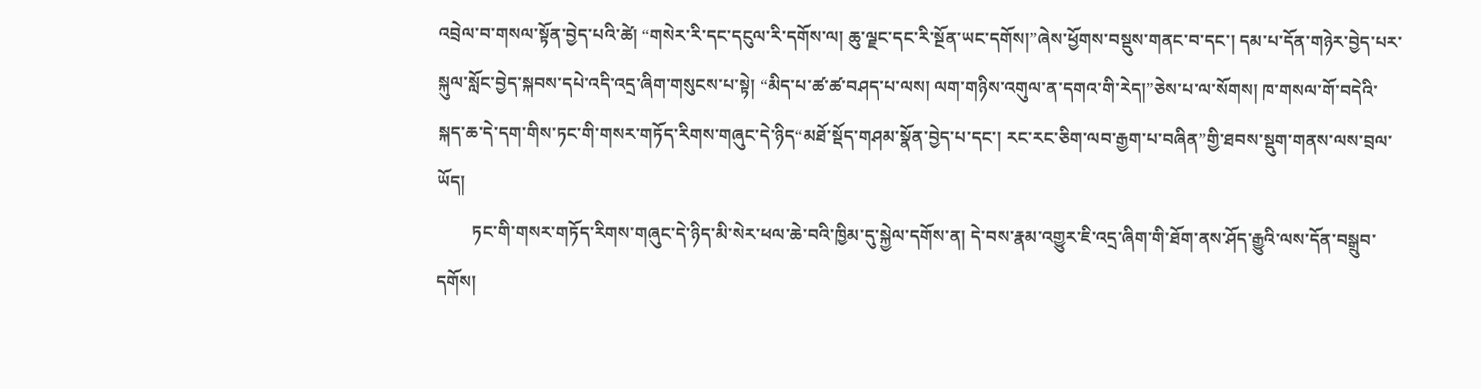འབྲེལ་བ་གསལ་སྟོན་བྱེད་པའི་ཚེ། “གསེར་རི་དང་དངུལ་རི་དགོས་ལ། ཆུ་ལྗང་དང་རི་སྔོན་ཡང་དགོས།”ཞེས་ཕྱོགས་བསྡུས་གནང་བ་དང་། དམ་པ་དོན་གཉེར་བྱེད་པར་སྐུལ་སློང་བྱེད་སྐབས་དཔེ་འདི་འདྲ་ཞིག་གསུངས་པ་སྟེ། “མིད་པ་ཚ་ཚ་བཤད་པ་ལས། ལག་གཉིས་འགུལ་ན་དགའ་གི་རེད།”ཅེས་པ་ལ་སོགས། ཁ་གསལ་གོ་བདེའི་སྐད་ཆ་དེ་དག་གིས་ཏང་གི་གསར་གཏོད་རིགས་གཞུང་དེ་ཉིད“མཐོ་སྡོད་གཤམ་སྣོན་བྱེད་པ་དང་། རང་རང་ཅིག་ལབ་རྒྱག་པ་བཞིན”གྱི་ཐབས་སྡུག་གནས་ལས་བྲལ་ཡོད།
        ཏང་གི་གསར་གཏོད་རིགས་གཞུང་དེ་ཉིད་མི་སེར་ཕལ་ཆེ་བའི་ཁྱིམ་དུ་སྐྱེལ་དགོས་ན། དེ་བས་རྣམ་འགྱུར་ཇི་འདྲ་ཞིག་གི་ཐོག་ནས་ཤོད་རྒྱུའི་ལས་དོན་བསྒྲུབ་དགོས།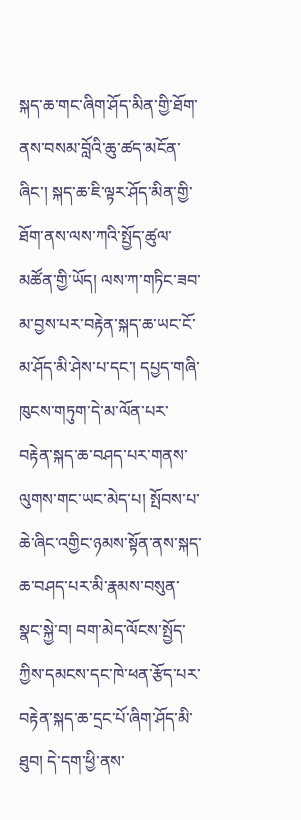སྐད་ཆ་གང་ཞིག་ཤོད་མིན་གྱི་ཐོག་ནས་བསམ་བློའི་ཆུ་ཚད་མངོན་ཞིང་། སྐད་ཆ་ཇི་ལྟར་ཤོད་མིན་གྱི་ཐོག་ནས་ལས་ཀའི་སྤྱོད་ཚུལ་མཚོན་གྱི་ཡོད། ལས་ཀ་གཏིང་ཟབ་མ་བྱས་པར་བརྟེན་སྐད་ཆ་ཡང་ངོ་མ་ཤོད་མི་ཤེས་པ་དང་། དཔྱད་གཞི་ཁུངས་གཏུག་དེ་མ་ལོན་པར་བརྟེན་སྐད་ཆ་བཤད་པར་གནས་ལུགས་གང་ཡང་མེད་པ། སྤོབས་པ་ཆེ་ཞིང་འགྱིང་ཉམས་སྟོན་ནས་སྐད་ཆ་བཤད་པར་མི་རྣམས་བསུན་སྣང་སྐྱེ་བ། བག་མེད་ལོངས་སྤྱོད་ཀྱིས་དམངས་དང་ཁེ་ཕན་རྩོད་པར་བརྟེན་སྐད་ཆ་དྲང་པོ་ཞིག་ཤོད་མི་ཐུབ། དེ་དག་ཕྱི་ནས་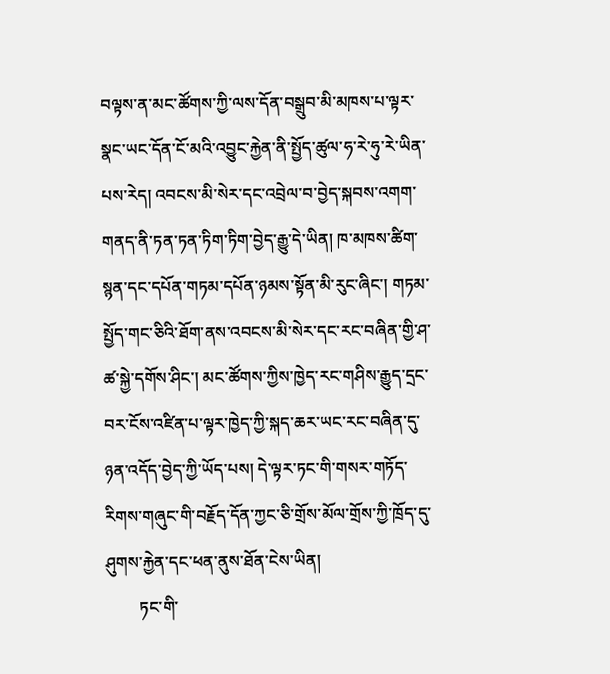བལྟས་ན་མང་ཚོགས་ཀྱི་ལས་དོན་བསྒྲུབ་མི་མཁས་པ་ལྟར་སྣང་ཡང་དོན་ངོ་མའི་འབྱུང་རྐྱེན་ནི་སྤྱོད་ཚུལ་ཧ་རེ་ཧུ་རེ་ཡིན་པས་རེད། འབངས་མི་སེར་དང་འབྲེལ་བ་བྱེད་སྐབས་འགག་གནད་ནི་ཏན་ཏན་ཏིག་ཏིག་བྱེད་རྒྱུ་དེ་ཡིན། ཁ་མཁས་ཚིག་སྙན་དང་དཔོན་གཏམ་དཔོན་ཉམས་སྟོན་མི་རུང་ཞིང་། གཏམ་སྤྱོད་གང་ཅིའི་ཐོག་ནས་འབངས་མི་སེར་དང་རང་བཞིན་གྱི་ཤ་ཚ་སྐྱེ་དགོས་ཤིང་། མང་ཚོགས་ཀྱིས་ཁྱེད་རང་གཤིས་རྒྱུད་དྲང་བར་ངོས་འཛིན་པ་ལྟར་ཁྱེད་ཀྱི་སྐད་ཆར་ཡང་རང་བཞིན་དུ་ཉན་འདོད་བྱེད་ཀྱི་ཡོད་པས། དེ་ལྟར་ཏང་གི་གསར་གཏོད་རིགས་གཞུང་གི་བརྗོད་དོན་ཀྱང་ཅི་གྲོས་མོལ་གྲོས་ཀྱི་ཁྲོད་དུ་ཤུགས་རྐྱེན་དང་ཕན་ནུས་ཐོན་ངེས་ཡིན།
        ཏང་གི་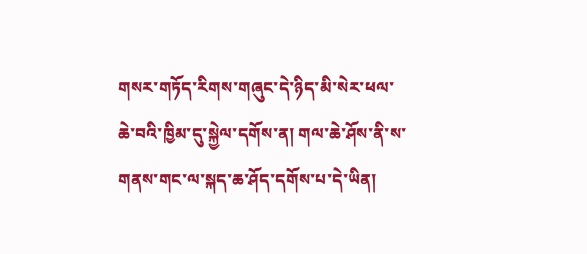གསར་གཏོད་རིགས་གཞུང་དེ་ཉིད་མི་སེར་ཕལ་ཆེ་བའི་ཁྱིམ་དུ་སྐྱེལ་དགོས་ན། གལ་ཆེ་ཤོས་ནི་ས་གནས་གང་ལ་སྐད་ཆ་ཤོད་དགོས་པ་དེ་ཡིན།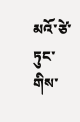མའོ་ཙེ་ཏུང་གིས་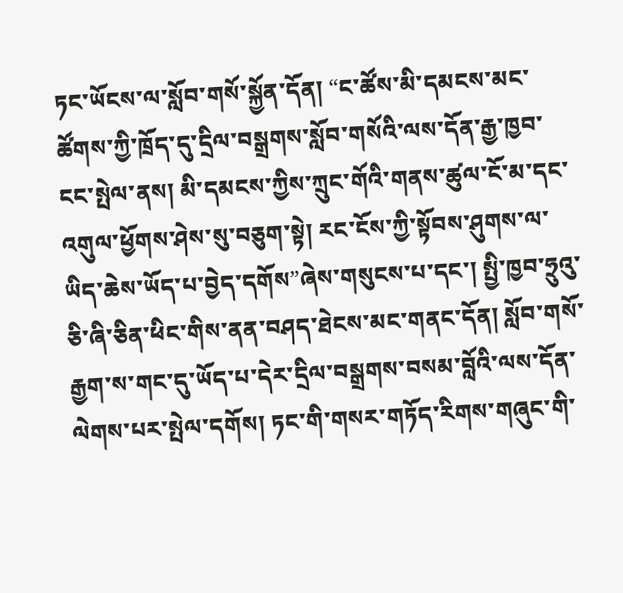ཏང་ཡོངས་ལ་སློབ་གསོ་སྐྱོན་དོན། “ང་ཚོས་མི་དམངས་མང་ཚོགས་ཀྱི་ཁྲོད་དུ་དྲིལ་བསྒྲགས་སློབ་གསོའི་ལས་དོན་རྒྱ་ཁྱབ་ངང་སྤེལ་ནས། མི་དམངས་ཀྱིས་ཀྲུང་གོའི་གནས་ཚུལ་ངོ་མ་དང་འགུལ་ཕྱོགས་ཤེས་སུ་བཅུག་སྟེ། རང་ངོས་ཀྱི་སྟོབས་ཤུགས་ལ་ཡིད་ཆེས་ཡོད་པ་བྱེད་དགོས”ཞེས་གསུངས་པ་དང་། སྤྱི་ཁྱབ་ཧྲུའུ་ཅི་ཞི་ཅིན་ཕིང་གིས་ནན་བཤད་ཐེངས་མང་གནང་དོན། སློབ་གསོ་རྒྱག་ས་གང་དུ་ཡོད་པ་དེར་དྲིལ་བསྒྲགས་བསམ་བློའི་ལས་དོན་ལེགས་པར་སྤེལ་དགོས། ཏང་གི་གསར་གཏོད་རིགས་གཞུང་གི་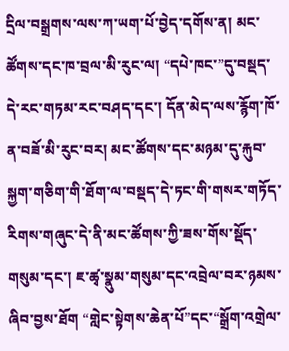དྲིལ་བསྒྲགས་ལས་ཀ་ཡག་པོ་བྱེད་དགོས་ན། མང་ཚོགས་དང་ཁ་བྲལ་མི་རུང་ལ། “དཔེ་ཁང་”དུ་བསྡད་དེ་རང་གཏམ་རང་བཤད་དང་། དོན་མེད་ལས་རྙོག་ཁོ་ན་བཟོ་མི་རུང་བར། མང་ཚོགས་དང་མཉམ་དུ་རྐུབ་སྐྱག་གཅིག་གི་ཐོག་ལ་བསྡད་དེ་ཏང་གི་གསར་གཏོད་རིགས་གཞུང་དེ་ནི་མང་ཚོགས་ཀྱི་ཟས་གོས་སྡོད་གསུམ་དང་། ཇ་ཚྭ་སྣུམ་གསུམ་དང་འབྲེལ་བར་ཉམས་ཞིབ་བྱས་ཐོག “གླེང་སྟེགས་ཆེན་པོ”དང་“སྒྲོག་འགྲེལ་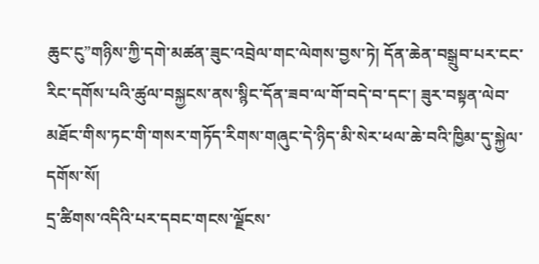ཆུང་ངུ”གཉིས་ཀྱི་དགེ་མཚན་ཟུང་འབྲེལ་གང་ལེགས་བྱས་ཏེ། དོན་ཆེན་བསྒྲུབ་པར་ངང་རིང་དགོས་པའི་ཚུལ་བསྐྱངས་ནས་སྙིང་དོན་ཟབ་ལ་གོ་བདེ་བ་དང་། ཟུར་བསྟན་ལེབ་མཐོང་གིས་ཏང་གི་གསར་གཏོད་རིགས་གཞུང་དེ་ཉིད་མི་སེར་ཕལ་ཆེ་བའི་ཁྱིམ་དུ་སྐྱེལ་དགོས་སོ།
དྲ་ཚིགས་འདིའི་པར་དབང་གངས་ལྗོངས་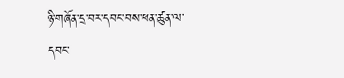ཉི་གཞོན་དྲ་བར་དབང་བས་ཕན་ཚུན་ལ་དབང་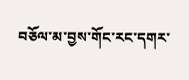བཅོལ་མ་བྱས་གོང་རང་དགར་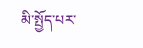མི་སྤྱོད་པར་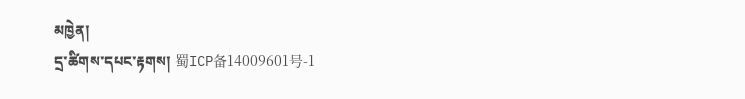མཁྱེན།
དྲ་ཚིགས་དཔང་རྟགས། 蜀ICP备14009601号-1